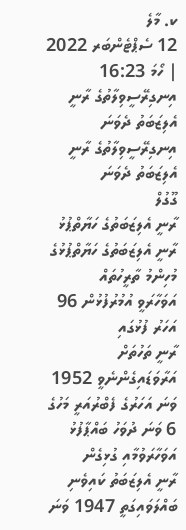ކ. މާލެ
12 ސެޕްޓެންބަރ 2022 | ހޯމަ 16:23
އިނގިރޭސީވިލާތުގެ ރާނީ އެލިޒަބަތު ދެވަނަ
އިނގިރޭސީވިލާތުގެ ރާނީ އެލިޒަބަތު ދެވަނަ
ގޫގުލް
ރާނީ އެލިޒަބަތުގެ ހަޔާތްޕުޅު
ރާނީ އެލިޒަބަތުގެ ހަޔާތްޕުޅުގެ މުހިންމު ތާރީހުތައް
އަވަހާރަވީ އުމުރުފުޅުން 96 އަހަރު ފުޅުގައި
ރާނީ ތަހުތަށް އަރާވަޑައިގެންނެވީ 1952 ވަނަ އަހަރުގެ ފެބްރުއަރީ މަހުގެ 6 ވަނަ ދުވަހު ބައްޕާފުޅު އަވަހާރަވުމާއި ގުޅިގެން
ރާނީ އެލިޒަބަތު ކައިވެނި ބައްލަވައިގަތީ 1947 ވަނަ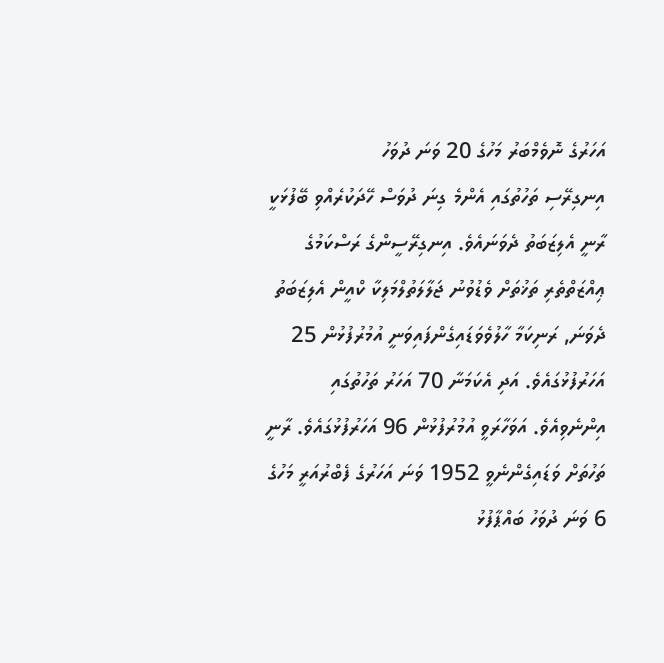އަހަރުގެ ނޮވެމްބަރު މަހުގެ 20 ވަނަ ދުވަހު
އިނގިރޭސި ތަހުތުގައި އެންމެ ގިނަ ދުވަސް ހޭދަކުރެއްވި ބޭފުޅަކީ ރާނީ އެލިޒަބަތު ދެވަނައެވެ. އިނގިރޭސީންގެ ރަސްކަމުގެ ޢިއްޒަތްތެރި ތަޚުތަށް ވެޑުވުނު ޖަލާލަތުލްމަލިކާ ކްއީން އެލިޒަބަތު ދެވަނަ, ރަނިކަމާ ހާލުވެވަޑައިގެންފައިވަނީ އުމުރުފުޅުން 25 އަހަރުފުޅުގައެވެ. އަދި އެކަމަނާ 70 އަހަރު ތަހުތުގައި އިންނެވިއެވެ. އަވަހާރަވީ އުމުރުފުޅުން 96 އަހަރުފުޅުގައެވެ. ރާނީ ތަހުތަށް ވަޑައިގެންނެވީ 1952 ވަނަ އަހަރުގެ ފެބްރުއަރީ މަހުގެ 6 ވަނަ ދުވަހު ބައްޕާފުޅު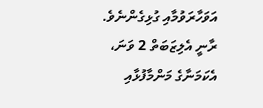އަވަހާރަވުމާއި ގުޅިގެންނެވެ.
ރާނީ އެލިޒަބަތް 2 ވަނަ، އެކަމަނާގެ މަންމާފުޅާއި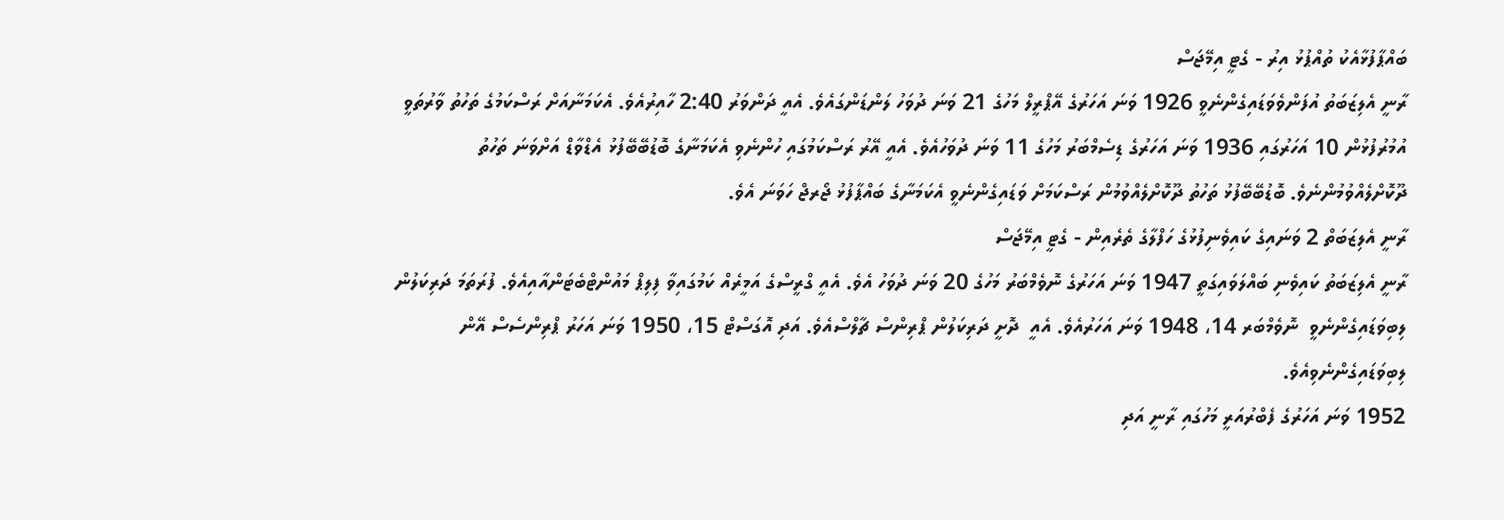ބައްޕާފުޅާއެކު ތުއްޕުޅު އިރު - ގެޓީ އިމޭޖަސް
ރާނީ އެލިޒަބަތު އުފަންވެވަޑައިގެންނެވީ 1926 ވަނަ އަހަރުގެ އޭޕްރީލް މަހުގެ 21 ވަނަ ދުވަހު ލަންޑަންގައެވެ. އެއީ ދަންވަރު 2:40 ހާއިރުއެވެ. އެކަމަނާއަށް ރަސްކަމުގެ ތަހުތު ވާރުތަވީ އުމުރުފުޅުން 10 އަހަރުގައި 1936 ވަނަ އަހަރުގެ ޑިސެމްބަރު މަހުގެ 11 ވަނަ ދުވަހުއެވެ. އެއީ އޭރު ރަސްކަމުގައި ހުންނެވި އެކަމަނާގެ ބޮޑުބޭބޭފުޅު އެޑްވާޑް އަށްވަނަ ތަހުތު ދޫކޮށްލެއްވުމުންނެވެ. ބޮޑުބޭބޭފުޅު ތަހުތު ދޫކޮށްލެއްވުމުން ރަސްކަމަށް ވަޑައިގެންނެވީ އެކަމަނާގެ ބައްޕާފުޅު ޖޯރޖް ހަވަނަ އެވެ.
ރާނީ އެލިޒަބަތް 2 ވަނައިގެ ކައިވެނިފުޅުގެ ހަފްލާގެ ތެރެއިން - ގެޓީ އިމޭޖަސް
ރާނީ އެލިޒަބަތު ކައިވެނި ބައްލަވައިގަތީ 1947 ވަނަ އަހަރުގެ ނޮވެމްބަރު މަހުގެ 20 ވަނަ ދުވަހު އެވެ. އެއީ ގްރީސްގެ އަމީރެއް ކަމުގައިވާ ފިލިޕް މައުންޓްބެޓަންއާއިއެވެ. ފުރަތަމަ ދަރިކަލުން ލިބިވަޑައިގެންނެވީ  ނޮވެމްބަރ 14، 1948 ވަނަ އަހަރުއެވެ. އެއީ  ދޮށީ ދަރިކަލުން ޕްރިންސް ޗާލްސްއެވެ. އަދި އޮގަސްޓް 15، 1950 ވަނަ އަހަރު ޕްރިންސެސް އޭން ލިބިވަޑައިގެންނެވިއެވެ.
1952 ވަނަ އަހަރުގެ ފެބްރުއަރީ މަހުގައި ރާނީ އަދި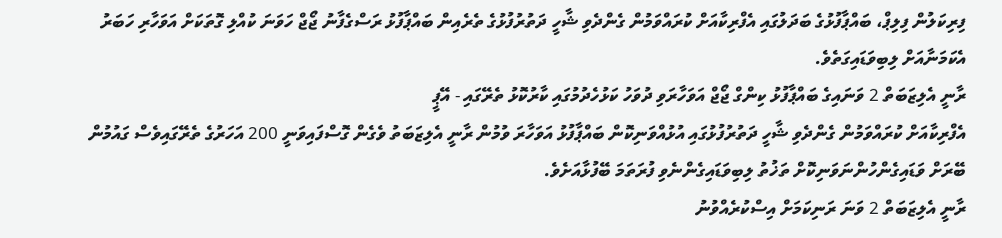ފިރިކަލުން ފިލިޕް، ބައްޕާފުޅުގެ ބަދަލުގައި އެފްރިކާއަށް ކުރައްވަމުން ގެންދެވި ޝާހީ ދަތުރުފުޅުގެ ތެރެއިން ބައްޕާފުޅު ރަސްގެފާނު ޖޯޖް ހަވަނަ ކުއްލި ގޮތަކަށް އަވަހާރި ހަބަރު އެކަމަނާއަށް ލިބިވަޑައިގަތެވެ.
ރާނީ އެލިޒަބަތް 2 ވަނައިގެ ބައްޕާފުޅު ކިންގް ޖޯޖް އަވަހާރަވި ދުވަހު ކަޅުހެދުމުގައި ކާރުކޮޅު ތެރޭގައި - އޭޕީ
އެފްރިކާއަށް ކުރައްވަމުން ގެންދެވި ޝާހީ ދަތުރުފުޅުގައި އުޅުއްވަނިކޮން ބައްޕާފުޅު އަވަހާރަ ވުމުން ރާނީ އެލިޒަބަތު ވެގެން ގޮސްފައިވަނީ 200 އަހަރުގެ ތެރޭގައިވެސް ގައުމުން ބޭރަށް ވަޑައިގެންހުންނަވަނިކޮށް ތަޚުތު ލިބިވަޑައިގެންނެވި ފުރަތަމަ ބޭފުޅާއަށެވެ.
ރާނީ އެލިޒަބަތް 2 ވަނަ ރަނިކަމަށް އިސްކުރެއްވުނު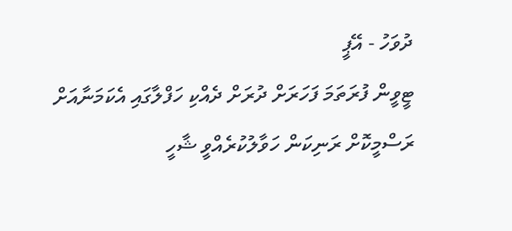ދުވަހު - އޭޕީ
ޓީވީން ފުރަތަމަ ފަހަރަށް ދުރަށް ދެއްކި ހަފްލާގައި އެކަމަނާއަށް ރަސްމީކޮށް ރަނިކަން ހަވާލުކުރެއްވީ ޝާހީ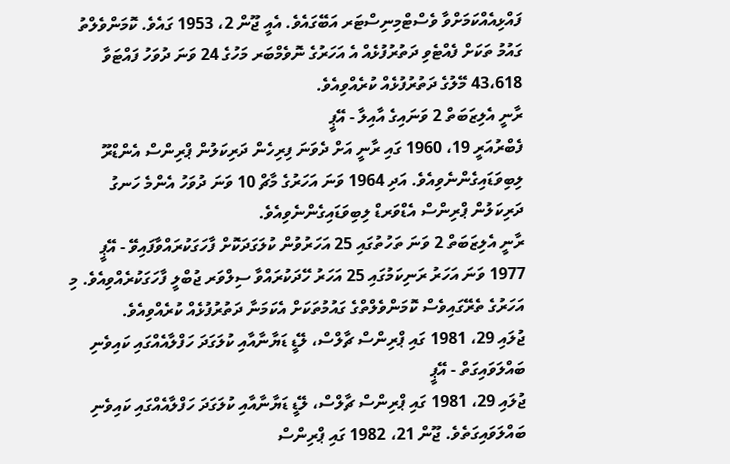ފައްޅިއެއްކަމަށްވާ ވެސްޓްމިނިސްޓަރ އަބޭގައެވެ. އެއީ ޖޫން 2، 1953 ގައެވެ. ކޮމަންވެލްތު ގައުމު ތަކަށް ފެއްޓެވި ދަތުރުފުޅެއް އެ އަހަރުގެ ނޮވެމްބަރ މަހުގެ 24 ވަނަ ދުވަހު ފައްޓަވާ 43،618 މޭލުގެ ދަތުރުފުޅެއް ކުރެއްވިއެވެ.
ރާނީ އެލިޒަބަތް 2 ވަނައިގެ އާއިލާ - އޭޕީ
ފެބްރުއަރީ 19، 1960 ގައި ރާނީ އަށް ދެވަނަ ފިރިހެން ދަރިކަލުން ޕްރިންސް އެންޑްރޫ ލިބިވަޑައިގެންނެވިއެވެ. އަދި 1964 ވަނަ އަހަރުގެ މާޗް 10 ވަނަ ދުވަހު އެންމެ ހަނގު ދަރިކަލުން ޕްރިންސް އެޑްވަރޑް ލިބިވަޑައިގެންނެވިއެވެ.
ރާނީ އެލިޒަބަތް 2 ވަނަ ތަހުތުގައި 25 އަހަރުވުން ކުލަގަދަކޮށް ފާހަގަކުރައްވާފައިވޭ - އޭޕީ
1977 ވަނަ އަހަރު ރަނިކަމުގައި 25 އަހަރު ހޭދަކުރައްވާ ސިލްވަރ ޖުބްލީ ފާހަގަކުރެއްވިއެވެ. މި އަހަރުގެ ތެރޭގައިވެސް ކޮމަންވެލްތްގެ ގައުމުތަކަށް އެކަމަނާ ދަތުރުފުޅެއް ކުރެއްވިއެވެ.
ޖުލައި 29، 1981 ގައި ޕްރިންސް ޗާލްސް، ލޭޑީ ޑަޔާނާއާއި ކުލަގަދަ ހަފްލާއެއްގައި ކައިވެނި ބައްލަވައިގަތް - އޭޕީ
ޖުލައި 29، 1981 ގައި ޕްރިންސް ޗާލްސް، ލޭޑީ ޑަޔާނާއާއި ކުލަގަދަ ހަފްލާއެއްގައި ކައިވެނި ބައްލަވައިގަތެވެ. ޖޫން 21، 1982 ގައި ޕްރިންސް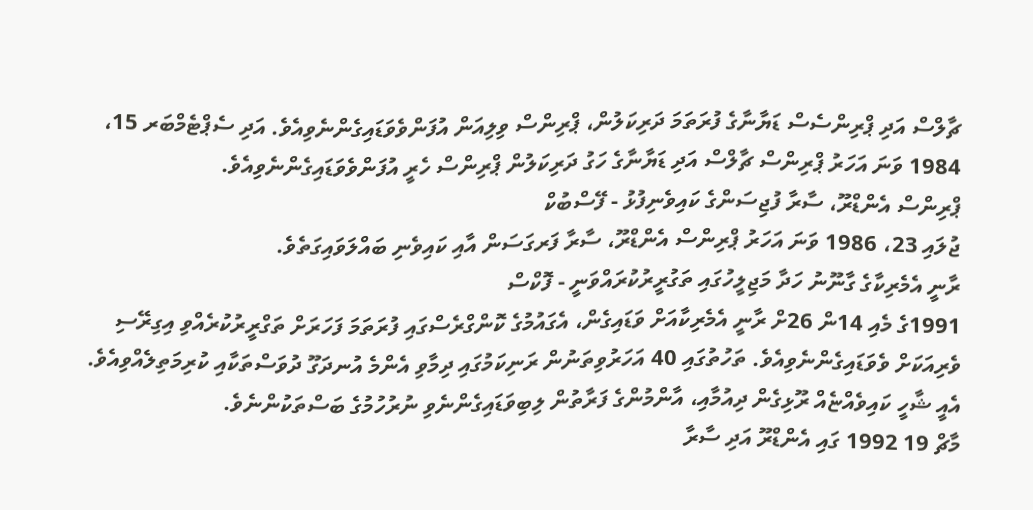ޗާލްސް އަދި ޕްރިންސެސް ޑަޔާނާގެ ފުރަތަމަ ދަރިކަލުން، ޕްރިންސް ވިލިއަން އުފަންވެވަޑައިގެންނެވިއެވެ. އަދި ސެޕްޓެމްބަރ 15، 1984 ވަނަ އަހަރު ޕްރިންސް ޗާލްސް އަދި ޑަޔާނާގެ ހަގު ދަރިކަލުން ޕްރިންސް ހެރީ އުފަންވެވަޑައިގެންނެވިއެވެ.
ޕްރިންސް އެންޑްރޫ، ސާރާ ފުޖިސަންގެ ކައިވެނިފުޅު - ފޭސްބުކް
ޖުލައި 23، 1986 ވަނަ އަހަރު ޕްރިންސް އެންޑްރޫ، ސާރާ ފަރގަސަން އާއި ކައިވެނި ބައްލަވައިގަތެވެ.
ރާނީ އެމެރިކާގެ ގާނޫނު ހަދާ މަޖިލީހުގައި ތަގުރީރުކުރައްވަނީ - ފޮކްސް
1991ގެ މެއި 14ން 26ށް ރާނީ އެމެރިކާއަށް ވަޑައިގެން، އެގައުމުގެ ކޮންގްރެސްގައި ފުރަތަމަ ފަހަރަށް ތަގްރީރުކުރެއްވި އިގިރޭސި ވެރިއަކަށް ވެވަޑައިގެންނެވިއެވެ. ތަހުތުގައި 40 އަހަރުވިތަނުން ރަނިކަމުގައި ދިމާވި އެންމެ އުނދަގޫ ދުވަސްތަކާއި ކުރިމަތިލެއްވިއެވެ. އެއީ ޝާހީ ކައިވެއްޏެއް ރޫޅިގެން ދިއުމާއި، އާންމުންގެ ފަރާތުން ލިބިވަޑައިގެންނެވި ނުރުހުމުގެ ބަސްތަކުންނެވެ.
މާޗް 19 1992 ގައި އެންޑްރޫ އަދި ސާރާ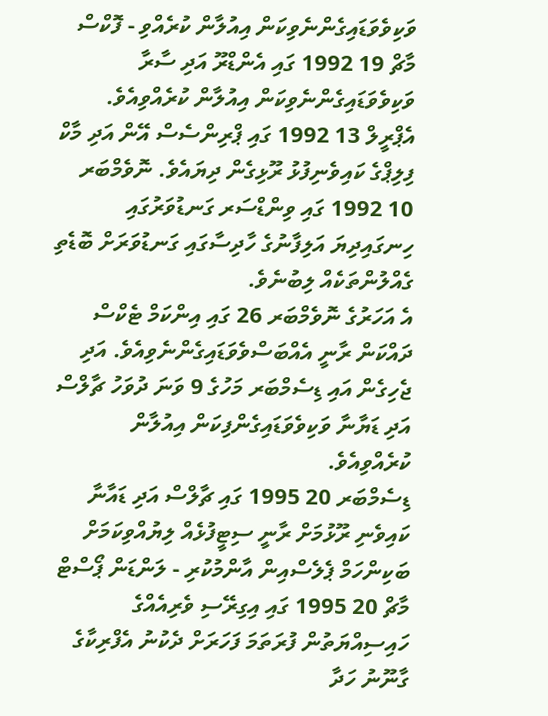ވަކިވެވަޑައިގެންނެވިކަން އިއުލާން ކުރެއްވި - ފޮކްސް
މާޗް 19 1992 ގައި އެންޑްރޫ އަދި ސާރާ ވަކިވެވަޑައިގެންނެވިކަން އިއުލާން ކުރެއްވިއެވެ. އެޕްރީލް 13 1992 ގައި ޕްރިންސެސް އޭން އަދި މާކް ފިލިޕްގެ ކައިވެނިފުޅު ރޫޅިގެން ދިޔައެވެ. ނޮވެމްބަރ 10 1992 ގައި ވިންޑްސަރ ގަނޑުވަރުގައި ހިނގައިދިޔަ އަލިފާނުގެ ހާދިސާގައި ގަނޑުވަރަށް ބޮޑެތި ގެއްލުންތަކެއް ލިބުނެވެ.
އެ އަހަރުގެ ނޮވެމްބަރ 26 ގައި އިންކަމް ޓެކްސް ދައްކަން ރާނީ އެއްބަސްވެވަޑައިގެންނެވިއެވެ. އަދި ޖެހިގެން އައި ޑިސެމްބަރ މަހުގެ 9 ވަނަ ދުވަހު ޗާލްސް އަދި ޑަޔާނާ ވަކިވެވަޑައިގެންފިކަން އިއުލާން ކުރެއްވިއެވެ.
ޑިސެމްބަރ 20 1995 ގައި ޗާލްސް އަދި ޑައާނާ ކައިވެނި ރޫޅުމަށް ރާނީ ސިޓީފުޅެއް ލިޔުއްވިކަމަށް ބަކިންހަމް ޕެލެސްއިން އާންމުކުރި - ލަންޑަން ޕޯސްޓް
މާޗް 20 1995 ގައި އިގިރޭސި ވެރިއެއްގެ ހައިސިއްޔަތުން ފުރަތަމަ ފަހަރަށް ދެކުނު އެފްރިކާގެ ގާނޫނު ހަދާ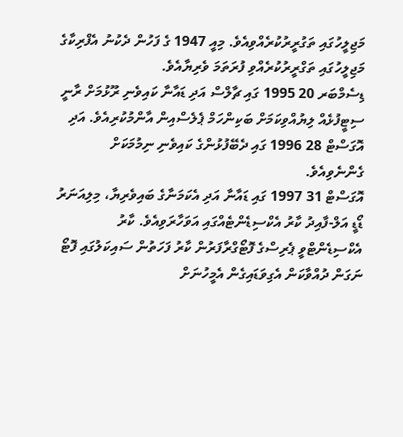މަޖިލީހުގައި ތަގުރީރުކުރެއްވިއެވެ. މިއީ 1947 ގެ ފަހުން ދެކުނު އެފްރިކާގެ މަޖިލީހުގައި ތަގްރީރުކުރެއްވި ފުރަތަމަ ވެރިޔާއެވެ.
ޑިސެމްބަރ 20 1995 ގައި ޗާލްސް އަދި ޑައާނާ ކައިވެނި ރޫޅުމަށް ރާނީ ސިޓީފުޅެއް ލިޔުއްވިކަމަށް ބަކިންހަމް ޕެލެސްއިން އާންމުކުރިއެވެ. އަދި އޮގަސްޓް 28 1996 ގައި ދެބޭފުޅުންގެ ކައިވެނި ނިމުމަކަށް ގެންނެވިއެވެ.
އޮގަސްޓް 31 1997 ގައި ޑައާނާ އަދި އެކަމަނާގެ ބައިވެރިޔާ، މިލިއަނަރު ޑޯޑީ އަލް-ފާއިދު ކާރު އެކްސިޑެންޓެއްގައި އަވަހާރަވިއެވެ. ކާރު އެކްސިޑެންޓްވީ ޕެރިސްގެ ފޮޓޯގްރާފަރުން ކާރު ފަހަތުން ސައިކަލުގައި ފޮޓޯ ނަގަން ދުއްވާކަން އެގިވަޑައިގެން އެމީހުނަށް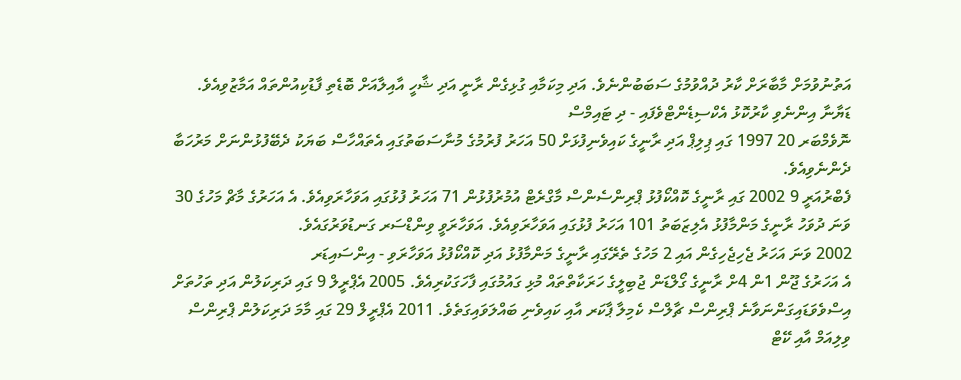އަތުނުވުމަށް މާބާރަށް ކާރު ދުއްވުމުގެ ސަބަބުންނެވެ. އަދި މިކަމާއި ގުޅިގެން ރާނީ އަދި ޝާހީ އާއިލާއަށް ބޮޑެތި ފާޑުކިއުންތައް އަމާޒުވިއެވެ.
ޑަޔާނާ އިންނެވި ކާރުކޮޅު އެކްސިޑެންޓްވެފައި - ދި ޓައިމްސް
ނޮވެމްބަރ 20 1997 ގައި ޕިލިޕް އަދި ރާނީގެ ކައިވެނިފުޅަށް 50 އަހަރު ފުރުމުގެ މުނާސަބަތުގައި އެތައްހާސް ބަޔަކު ދެބޭފުޅުންނަށް މަރުހަބާ ދެންނެވިއެވެ.
ފެބްރުއަރީ 9 2002 ގައި ރާނީގެ ކޮއްކޯފުޅު ޕްރިންސެންސް މާގްރެޓް އުމުރުފުޅުން 71 އަހަރު ފުޅުގައި އަވަހާރަވިއެވެ. އެ އަހަރުގެ މާޗް މަހުގެ 30 ވަނަ ދުވަހު ރާނީގެ މަންމާފުޅު އެލިޒަބަތު 101 އަހަރު ފުޅުގައި އަވަހާރަވިއެވެ. އަވަހާރަވީ ވިންޑްސަރ ގަނޑުވަރުގައެވެ.
2002 ވަނަ އަހަރު ޖެހިޖެހިގެން އައި 2 މަހުގެ ތެރޭގައި ރާނީގެ މަންމާފުޅު އަދި ކޮއްކޯފުޅު އަވަހާރަވި - އިންސައިޑަރ
އެ އަހަރުގެ ޖޫން 1ން 4ށް ރާނީގެ ގޯލްޑަން ޖުބިލީގެ ހަރަކާތްތައް މުޅި ގައުމުގައި ފާހަގަކުރިއެވެ. 2005 އެޕްރީލް 9 ގައި ދަރިކަލުން އަދި ތަހުތަށް އިސްވެވަޑައިގަންނަވާނެ ޕްރިންސް ޗާލްސް ކެމިލާ ޕާކަރ އާއި ކައިވެނި ބައްލަވައިގަތެވެ. 2011 އެޕްރީލް 29 ގައި މާމަ ދަރިކަލުން ޕްރިންސް ވިލިއަމް އާއި ކޭޓް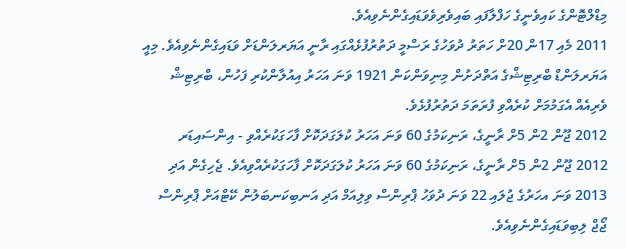މިޑްލްޓޮންގެ ކައިވެނީގެ ހަފްލާފައި ބައިވެރިވެވަޑައިގެންނެވިއެވެ.
2011 މެއި 17ން 20ށް ހަތަރު ދުވަހުގެ ރަސްމީ ދަތުރުފުޅެއްގައި ރާނީ އަޔަރލަންޑަށް ވަޑައިގެންނެވިއެވެ. މިއީ އަޔަރލަންޑް ބްރިޓިޝްގެ އަތްދަށުން މިނިވަންކަން 1921 ވަނަ އަހަރު އިއުލާންކުރި ފަހުން، ބްރިޓިޝް ވެރިއެއް އެގަމުމަށް ކުރެއްވި ފުރަތަމަ ދަތުރުފުޅެވެ.
2012 ޖޫން 2ން 5ށް ރާނީގެ، ރަނިކަމުގެ 60 ވަނަ އަހަރު ކުލަގަދަކޮށް ފާހަގަކުރެއްވި - އިންސައިޑަރ
2012 ޖޫން 2ން 5ށް ރާނީގެ، ރަނިކަމުގެ 60 ވަނަ އަހަރު ކުލަގަދަކޮށް ފާހަގަކުރެއްވިއެވެ. ޖެހިގެން އަދި 2013 ވަނަ އހަރުގެ ޖުލައި 22 ވަނަ ދުވަހު ޕްރިންސް ވިލިއަމް އަދި އަނބިކަނބަލުން ކޭޓްއަށް ޕްރިންސް ޖޯޖް ލިބިވަޑައިގެންނެވިއެވެ.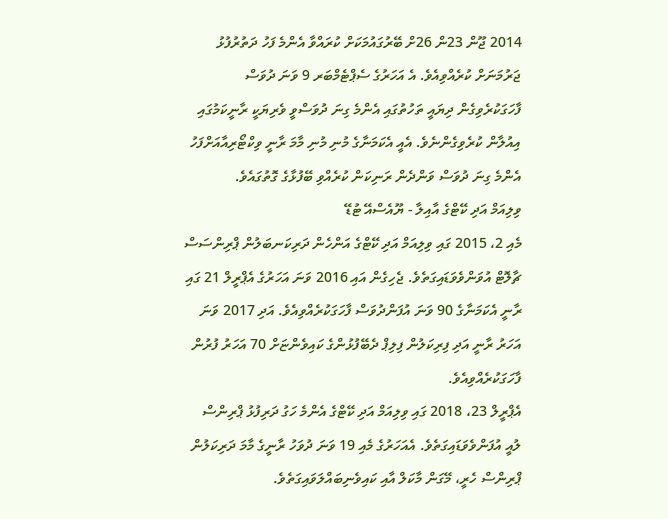2014 ޖޫން 23ން 26ށް ބޭރުގައުމަކަށް ކުރައްވާ އެންމެ ފަހު ދަތުރުފުޅު ޖަރުމަނަށް ކުރެއްވިއެވެ. އެ އަހަރުގެ ސެޕްޓެމްބަރ 9 ވަނަ ދުވަސް ފާހަގަކުރެވިގެން ދިޔައީ ތަހުތުގައި އެންމެ ގިނަ ދުވަސްވީ ވެރިޔަކީ ރާނީކަމުގައި އިއުލާން ކުރެވިގެންނެވެ. އެއީ އެކަމަނާގެ މުނި މުނި މާމަ ރާނީ ވިކްޓޯރިއާއަށްފަހު އެންމެ ގިނަ ދުވަސް ވަންދެން ރަނިކަން ކުރެއްވި ބޭފުޅާގެ ގޮތުގައެވެ.
ވިލިއަމް އަދި ކޭޓްގެ އާއިލާ - ޔޫއެސްއޭ ޓުޑޭ
މެއި 2، 2015 ގައި ވިލިއަމް އަދި ކޭޓްގެ އަންހެން ދަރިކަނބަލުން ޕްރިންސަސް ޗާލޮޓް އުވަންވެވަޑައިގަތެވެ. ޖެހިގެން އައި 2016 ވަނަ އަހަރުގެ އެޕްރީލް 21 ގައި ރާނީ އެކަމަނާގެ 90 ވަނަ އުފަންދުވަސް ފާހަގަކުރެއްވިއެވެ. އަދި 2017 ވަނަ އަހަރު ރާނީ އަދި ފިރިކަލުން ފިލިޕް ދެބޭފުޅުންގެ ކައިވެންޏަށް 70 އަހަރު ފުރުން ފާހަގަކުރެއްވިއެވެ.
އެޕްރީލް 23، 2018 ގައި ވިލިއަމް އަދި ކޭޓްގެ އެންމެ ހަގު ދަރިފުޅު ޕްރިންސް ލުއީ އުފަންވެވަޑައިގަތެވެ. އެއަހަރުގެ މެއި 19 ވަނަ ދުވަހު ރާނީގެ މާމަ ދަރިކަލުން ޕްރިންސް ހެރީ، މޭގަން މާކަލް އާއި ކައިވެނިބައްލަވައިގަތެވެ.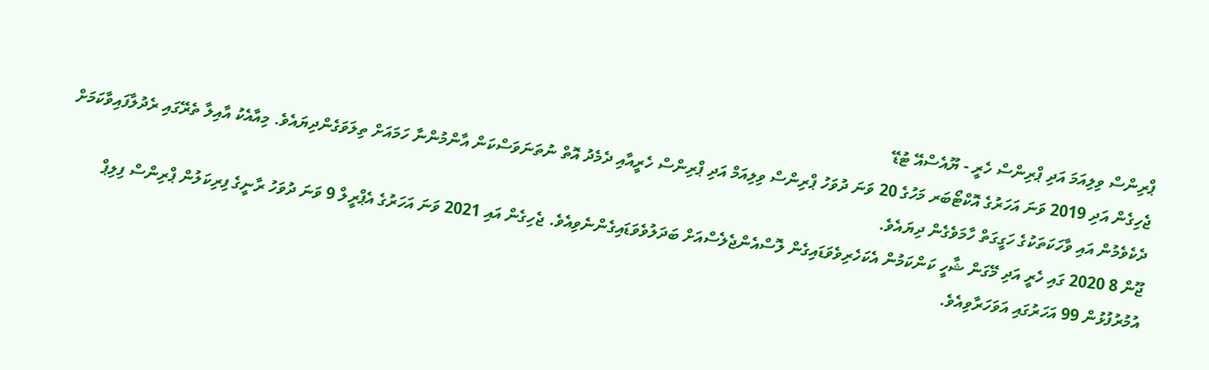ޕްރިންސް ވިލިއަމަ އަދި ޕްރިންސް ހެރީ - ޔޫއެސްއޭ ޓުޑޭ
ޖެހިގެން އަދި 2019 ވަނަ އަހަރުގެ އޮކްޓޯބަރ މަހުގެ 20 ވަނަ ދުވަހު ޕްރިންސް ވިލިއަމް އަދި ޕްރިންސް ހެރީއާއި ދެމެދު އޮތް ނުތަނަވަސްކަން އާންމުންނާ ހަމައަށް ތިލަވަގެންދިޔައެވެ. މިއާއެކު އާއިލާ ތެރޭގައި ރެދުލާފައިވާކަމަށް ދެކެވެމުން އައި ވާހަކަތަކުގެ ހަގީގަތް ހާމަވެގެން ދިޔައެވެ.
ޖޫން 8 2020 ގައި ހެރީ އަދި މޭގަން ޝާހީ ކަންކަމުން އެކަހެރިވެވަޑައިގެން ލޮސްއެންޖެލެސްއަށް ބަދަލުވެވަޑައިގެންނެވިއެވެ. ޖެހިގެން އައި 2021 ވަނަ އަހަރުގެ އެޕްރީލް 9 ވަނަ ދުވަހު ރާނީގެ ފިރިކަލުން ޕްރިންސް ފިލިޕް އުމުރުފުޅުން 99 އަހަރުގައި އަވަހަރާވިއެވެ.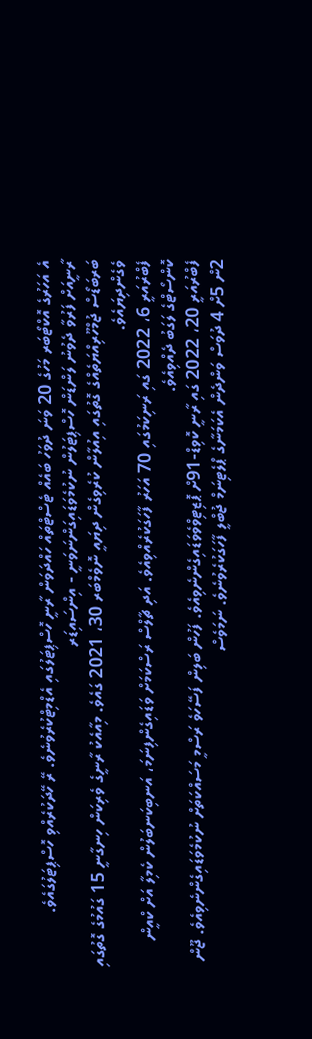އެ އަހަރުގެ އޮކްޓޯބަރ މަހުގެ 20 ވަނަ ދުވަހު ބައެއް ޓެސްޓްތައް ހައްދަވަން ރާނީ ހޮސްޕިޓަލުގައި އެޑްމިޓްކުރެވުނެވެ. ރޭ ހޭދަކުރެއްވި ހޮސްޕިޓަލުގައެވެ.
ރާނީއަށް ފަރުވާ ދެވުނު ލަންޑަން ހޮސްޕިޓަލުން ނުކުމެވަޑައިގަންނަވަނީ - އިންސައިޑަރ
ބަރބަޑޯސް ޖުމްހޫރިއްޔަތެއްގެ ގޮތުގައި އިއުލާން ކުރެވިގެން ދިޔައީ ނޮވެމްބަރ 30، 2021 ގައެވެ. މިއާއެކު ރާނީގެ ވެރިކަން ހިނގާނީ 15 ގައުމުގެ ގޮތުގައި ވެގެންދިޔައެވެ.
ފެބްރުއަރީ 6، 2022 ގައި ރަނިކަމުގައި 70 އަހަރު ފާހަގަކުރެއްވިއެވެ. އަދި ޗާލްސް ރަސްކަމަށް ވަޑައިގެންފިނަމަ، އަނބިކަނބަލުން ކެމިލާ އަށް ކްއީން ކޮންސޯޓްގެ ލަގަބު ދެއްވިއެވެ.
ފެބްރުއަރީ 20، 2022 ގައި ރާނީ ކޮވިޑް-91ށް ޕޮޒިޓިވްވެވަޑައިގެންނެވިއެވެ. ފަހުން ބަލިން ފަސޭހަވެ ރަސްމީ މަސައްކަތަށް ނުކުމެވަޑައިގެންނެވިއެވެ. ޖޫން 2ން 5ށް 4 ދުވަސް ވަންދެން އެކަމަނާގެ ޕްލެޓިނަމް ޖުބްލީ ފާހަގަކުރެވުނެވެ. ނަމަވެސް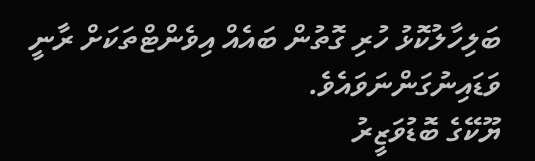ބަލިހާލުކޮޅު ހުރި ގޮތުން ބައެއް އިވެންޓްތަކަށް ރާނީ ވަޑައިނުގަންނަވައެވެ.
ޔޫކޭގެ ބޮޑުވަޒީރު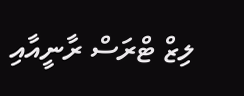ލިޒް ޓްރަސް ރާނީއާއި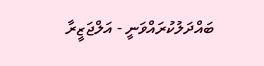ބައްދަލުކުރައްވަނީ - އަލްޖަޒީރާ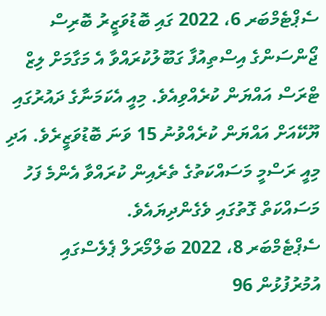ސެޕްޓެމްބަރ 6، 2022 ގައި ބޮޑުވަޒީރު ބޮރިސް ޖޯންސަންގެ އިސްތިއުފާ ގަބޫލުކުރައްވާ އެ މަގާމަށް ލިޒް ޓްރަސް އައްޔަން ކުރެއްވިއެވެ. މިއީ އެކަމަނާގެ ދައުރުގައި ޔޫކޭއަށް އައްޔަން ކުރެއްވުނު 15 ވަނަ ބޮޑުވަޒީރެވެ. އަދި މިއީ ރަސްމީ މަސައްކަތުގެ ތެރެއިން ކުރައްވާ އެންމެ ފަހު މަސައްކަތް ގޮތުގައި ވެގެންދިޔައެވެ.
ސެޕްޓެމްބަރ 8، 2022 ބަލްމޯރަލް ޕެލެސްގައި އުމުރުފުޅުން 96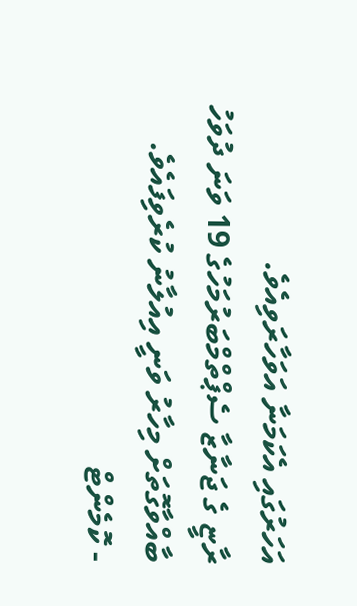އަހަރުގައި އެކަމަނާ އަވަހާރަވިއެވެ.
ރާޏީ ގެ ޖަނާޒާ ސެޕްތްމްބަރުމަހުގެ 19 ވަނަ ދުވަހު ބާއްވާގޮތަށް މިހާރު ވަނީ އިއުލާނު ކުރެވިފައެވެ.
- ކޮމެންޓް